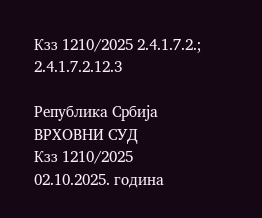Кзз 1210/2025 2.4.1.7.2.; 2.4.1.7.2.12.3

Република Србија
ВРХОВНИ СУД
Кзз 1210/2025
02.10.2025. година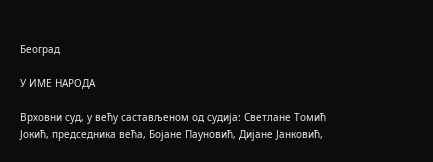Београд

У ИМЕ НАРОДА

Врховни суд, у већу састављеном од судија: Светлане Томић Јокић, председника већа, Бојане Пауновић, Дијане Јанковић,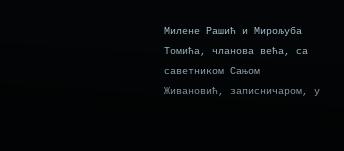Милене Рашић и Мирољуба Томића, чланова већа, са саветником Сањом Живановић, записничаром, у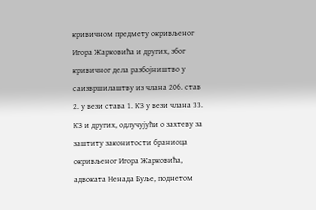кривичном предмету окривљеног Игора Жарковића и других, због кривичног дела разбојништво у саизвршилаштву из члана 206. став 2. у вези става 1. КЗ у вези члана 33. КЗ и других, одлучујући о захтеву за заштиту законитости браниоца окривљеног Игора Жарковића, адвоката Ненада Буље, поднетом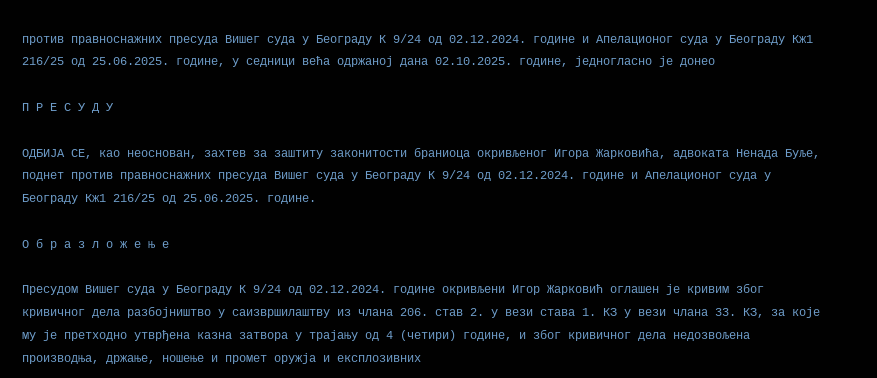против правноснажних пресуда Вишег суда у Београду К 9/24 од 02.12.2024. године и Апелационог суда у Београду Кж1 216/25 од 25.06.2025. године, у седници већа одржаној дана 02.10.2025. године, једногласно је донео

П Р Е С У Д У

ОДБИЈА СЕ, као неоснован, захтев за заштиту законитости браниоца окривљеног Игора Жарковића, адвоката Ненада Буље, поднет против правноснажних пресуда Вишег суда у Београду К 9/24 од 02.12.2024. године и Апелационог суда у Београду Кж1 216/25 од 25.06.2025. године.

О б р а з л о ж е њ е

Пресудом Вишег суда у Београду К 9/24 од 02.12.2024. године окривљени Игор Жарковић оглашен је кривим због кривичног дела разбојништво у саизвршилаштву из члана 206. став 2. у вези става 1. КЗ у вези члана 33. КЗ, за које му је претходно утврђена казна затвора у трајању од 4 (четири) године, и због кривичног дела недозвољена производња, држање, ношење и промет оружја и експлозивних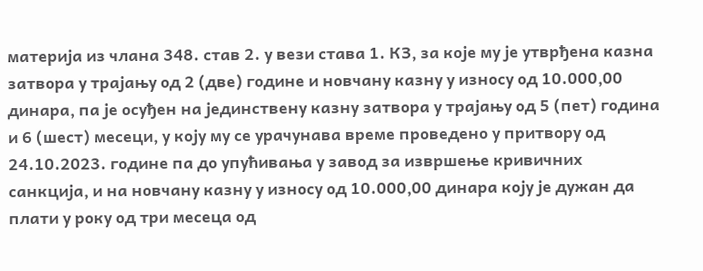материја из члана 348. став 2. у вези става 1. КЗ, за које му је утврђена казна затвора у трајању од 2 (две) године и новчану казну у износу од 10.000,00 динара, па је осуђен на јединствену казну затвора у трајању од 5 (пет) година и 6 (шест) месеци, у коју му се урачунава време проведено у притвору од 24.10.2023. године па до упућивања у завод за извршење кривичних санкција, и на новчану казну у износу од 10.000,00 динара коју је дужан да плати у року од три месеца од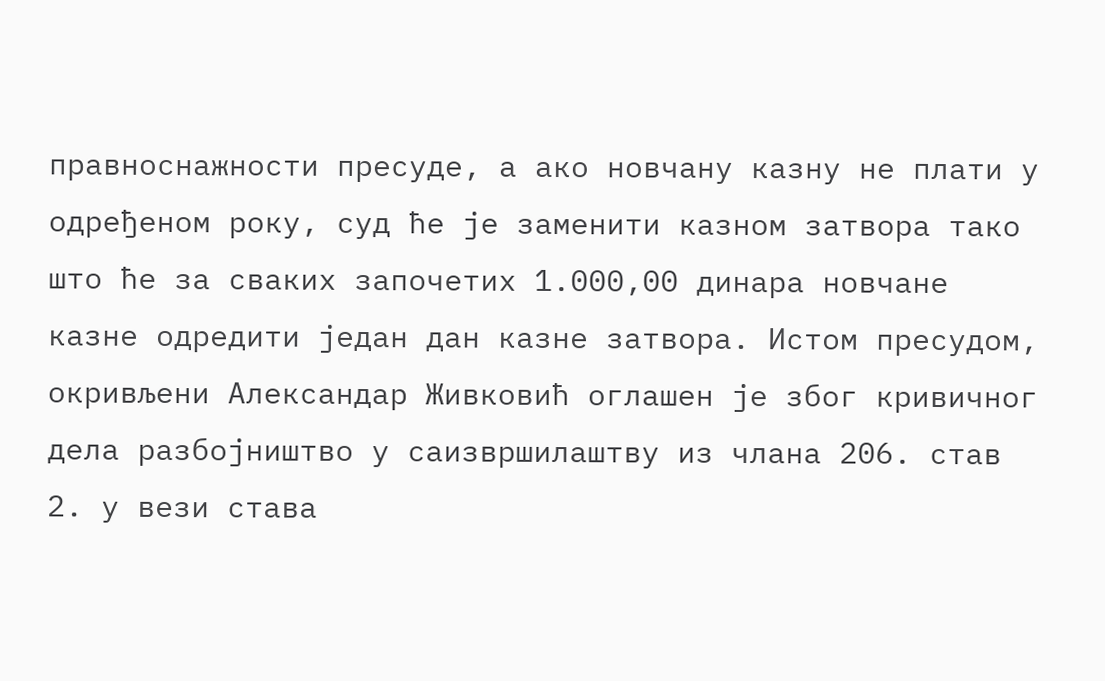правноснажности пресуде, а ако новчану казну не плати у одређеном року, суд ће је заменити казном затвора тако што ће за сваких започетих 1.000,00 динара новчане казне одредити један дан казне затвора. Истом пресудом, окривљени Александар Живковић оглашен је због кривичног дела разбојништво у саизвршилаштву из члана 206. став 2. у вези става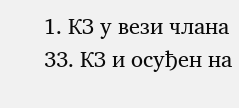1. КЗ у вези члана 33. КЗ и осуђен на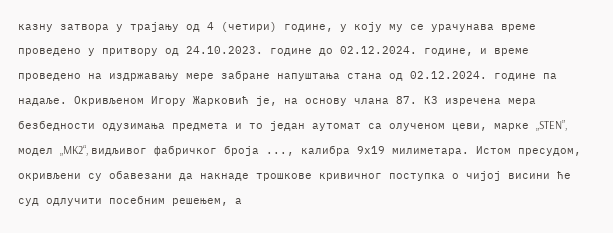казну затвора у трајању од 4 (четири) године, у коју му се урачунава време проведено у притвору од 24.10.2023. године до 02.12.2024. године, и време проведено на издржавању мере забране напуштања стана од 02.12.2024. године па надаље. Окривљеном Игору Жарковић је, на основу члана 87. КЗ изречена мера безбедности одузимања предмета и то један аутомат са олученом цеви, марке „STEN”, модел „MK2“, видљивог фабричког броја ..., калибра 9х19 милиметара. Истом пресудом, окривљени су обавезани да накнаде трошкове кривичног поступка о чијој висини ће суд одлучити посебним решењем, а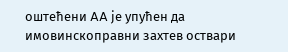оштећени AA је упућен да имовинскоправни захтев оствари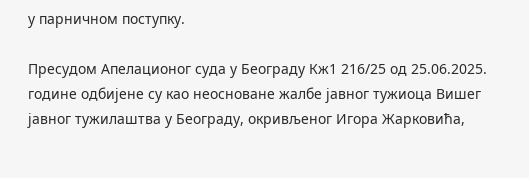у парничном поступку.

Пресудом Апелационог суда у Београду Кж1 216/25 од 25.06.2025. године одбијене су као неосноване жалбе јавног тужиоца Вишег јавног тужилаштва у Београду, окривљеног Игора Жарковића,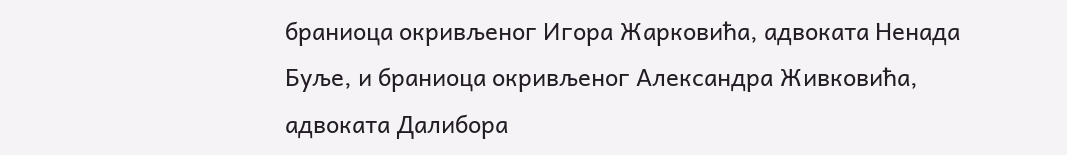браниоца окривљеног Игора Жарковића, адвоката Ненада Буље, и браниоца окривљеног Александра Живковића, адвоката Далибора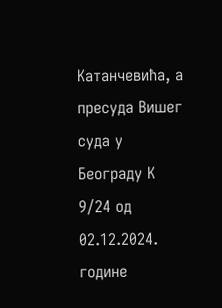Катанчевића, а пресуда Вишег суда у Београду К 9/24 од 02.12.2024. године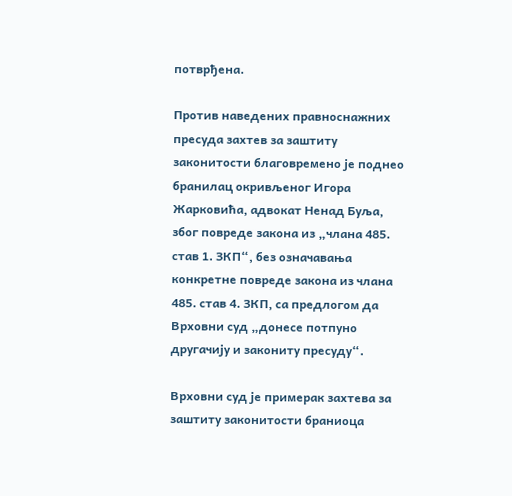потврђена.

Против наведених правноснажних пресуда захтев за заштиту законитости благовремено је поднео бранилац окривљеног Игора Жарковића, адвокат Ненад Буља, због повреде закона из „члана 485. став 1. ЗКП“, без означавања конкретне повреде закона из члана 485. став 4. ЗКП, са предлогом да Врховни суд „донесе потпуно другачију и закониту пресуду“.

Врховни суд је примерак захтева за заштиту законитости браниоца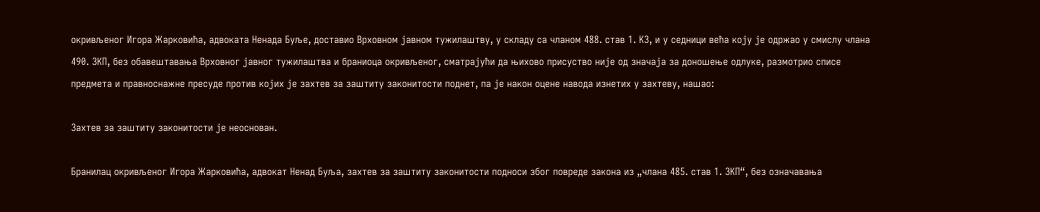окривљеног Игора Жарковића, адвоката Ненада Буље, доставио Врховном јавном тужилаштву, у складу са чланом 488. став 1. КЗ, и у седници већа коју је одржао у смислу члана 490. ЗКП, без обавештавања Врховног јавног тужилаштва и браниоца окривљеног, сматрајући да њихово присуство није од значаја за доношење одлуке, размотрио списе предмета и правноснажне пресуде против којих је захтев за заштиту законитости поднет, па је након оцене навода изнетих у захтеву, нашао:

Захтев за заштиту законитости је неоснован.

Бранилац окривљеног Игора Жарковића, адвокат Ненад Буља, захтев за заштиту законитости подноси због повреде закона из „члана 485. став 1. ЗКП“, без означавања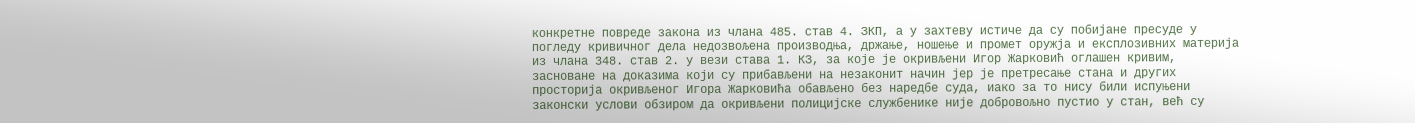конкретне повреде закона из члана 485. став 4. ЗКП, а у захтеву истиче да су побијане пресуде у погледу кривичног дела недозвољена производња, држање, ношење и промет оружја и експлозивних материја из члана 348. став 2. у вези става 1. КЗ, за које је окривљени Игор Жарковић оглашен кривим, засноване на доказима који су прибављени на незаконит начин јер је претресање стана и других просторија окривљеног Игора Жарковића обављено без наредбе суда, иако за то нису били испуњени законски услови обзиром да окривљени полицијске службенике није добровољно пустио у стан, већ су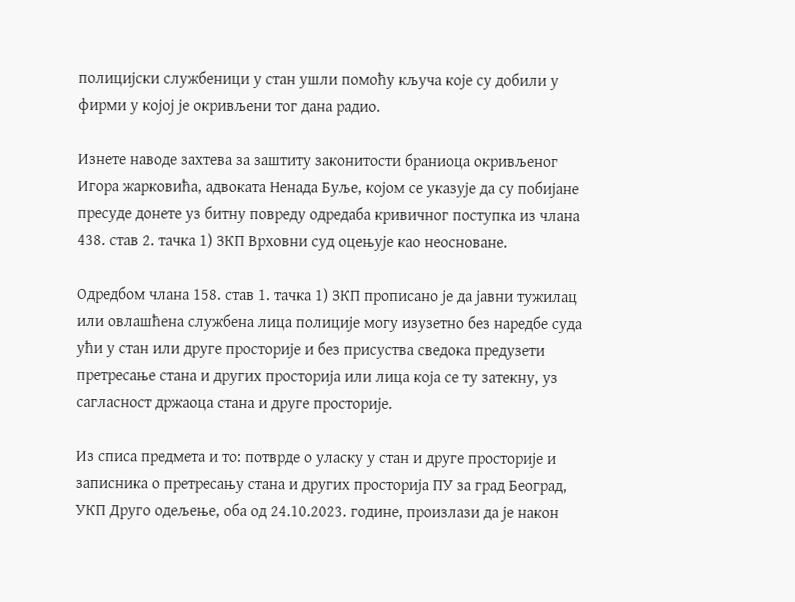полицијски службеници у стан ушли помоћу кључа које су добили у фирми у којој је окривљени тог дана радио.

Изнете наводе захтева за заштиту законитости браниоца окривљеног Игора жарковића, адвоката Ненада Буље, којом се указује да су побијане пресуде донете уз битну повреду одредаба кривичног поступка из члана 438. став 2. тачка 1) ЗКП Врховни суд оцењује као неосноване.

Одредбом члана 158. став 1. тачка 1) ЗКП прописано је да јавни тужилац или овлашћена службена лица полиције могу изузетно без наредбе суда ући у стан или друге просторије и без присуства сведока предузети претресање стана и других просторија или лица која се ту затекну, уз сагласност држаоца стана и друге просторије.

Из списа предмета и то: потврде о уласку у стан и друге просторије и записника о претресању стана и других просторија ПУ за град Београд, УКП Друго одељење, оба од 24.10.2023. године, произлази да је након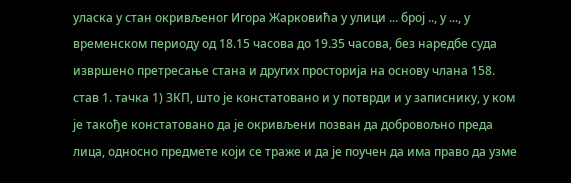уласка у стан окривљеног Игора Жарковића у улици ... број .., у ..., у временском периоду од 18.15 часова до 19.35 часова, без наредбе суда извршено претресање стана и других просторија на основу члана 158. став 1. тачка 1) ЗКП, што је констатовано и у потврди и у записнику, у ком је такође констатовано да је окривљени позван да добровољно преда лица, односно предмете који се траже и да је поучен да има право да узме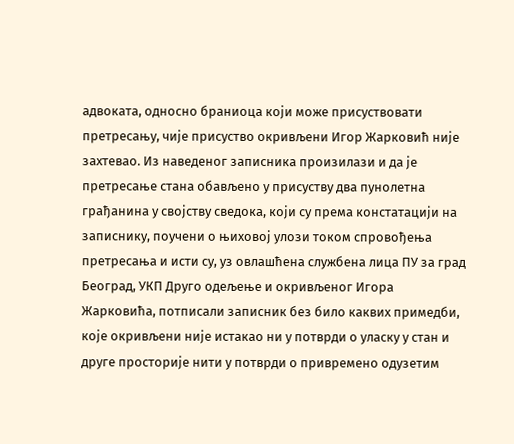адвоката, односно браниоца који може присуствовати претресању, чије присуство окривљени Игор Жарковић није захтевао. Из наведеног записника произилази и да је претресање стана обављено у присуству два пунолетна грађанина у својству сведока, који су према констатацији на записнику, поучени о њиховој улози током спровођења претресања и исти су, уз овлашћена службена лица ПУ за град Београд, УКП Друго одељење и окривљеног Игора Жарковића, потписали записник без било каквих примедби, које окривљени није истакао ни у потврди о уласку у стан и друге просторије нити у потврди о привремено одузетим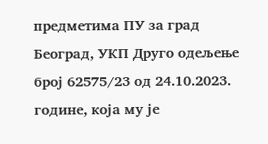предметима ПУ за град Београд, УКП Друго одељење број 62575/23 од 24.10.2023. године, која му је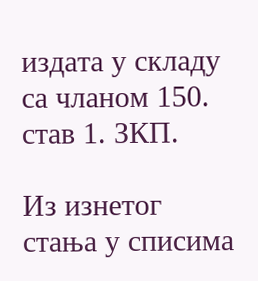издата у складу са чланом 150. став 1. ЗКП.

Из изнетог стања у списима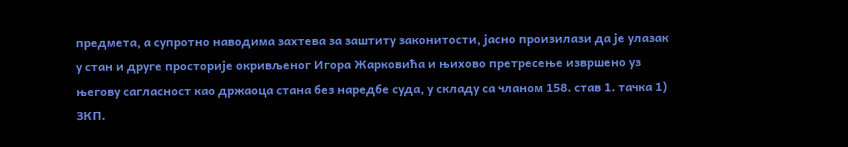предмета, а супротно наводима захтева за заштиту законитости, јасно произилази да је улазак у стан и друге просторије окривљеног Игора Жарковића и њихово претресење извршено уз његову сагласност као држаоца стана без наредбе суда, у складу са чланом 158. став 1. тачка 1) ЗКП.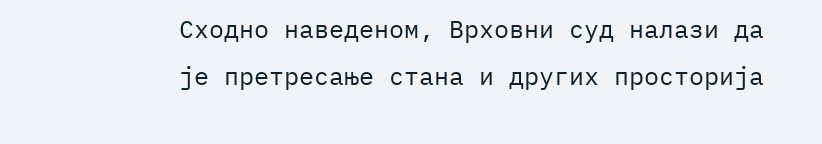Сходно наведеном, Врховни суд налази да је претресање стана и других просторија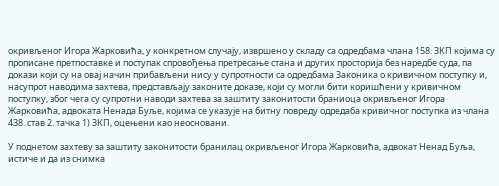окривљеног Игора Жарковића, у конкретном случају, извршено у складу са одредбама члана 158. ЗКП којима су прописане претпоставке и поступак спровођења претресање стана и других просторија без наредбе суда, па докази који су на овај начин прибављени нису у супротности са одредбама Законика о кривичном поступку и, насупрот наводима захтева, представљају законите доказе, који су могли бити коришћени у кривичном поступку, због чега су супротни наводи захтева за заштиту законитости браниоца окривљеног Игора Жарковића, адвоката Ненада Буље, којима се указује на битну повреду одредаба кривичног поступка из члана 438. став 2. тачка 1) ЗКП, оцењени као неосновани.

У поднетом захтеву за заштиту законитости бранилац окривљеног Игора Жарковића, адвокат Ненад Буља, истиче и да из снимка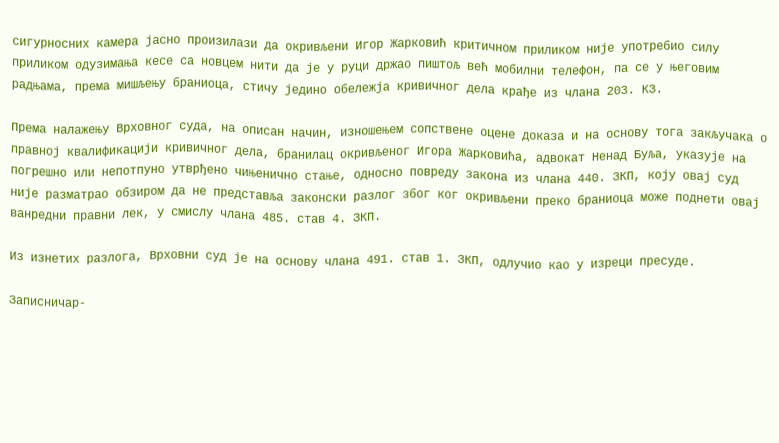сигурносних камера јасно произилази да окривљени Игор Жарковић критичном приликом није употребио силу приликом одузимања кесе са новцем нити да је у руци држао пиштољ већ мобилни телефон, па се у његовим радњама, према мишљењу браниоца, стичу једино обележја кривичног дела крађе из члана 203. КЗ.

Према налажењу Врховног суда, на описан начин, изношењем сопствене оцене доказа и на основу тога закључака о правној квалификацији кривичног дела, бранилац окривљеног Игора Жарковића, адвокат Ненад Буља, указује на погрешно или непотпуно утврђено чињенично стање, односно повреду закона из члана 440. ЗКП, коју овај суд није разматрао обзиром да не представља законски разлог због ког окривљени преко браниоца може поднети овај ванредни правни лек, у смислу члана 485. став 4. ЗКП.

Из изнетих разлога, Врховни суд је на основу члана 491. став 1. ЗКП, одлучио као у изреци пресуде.

Записничар-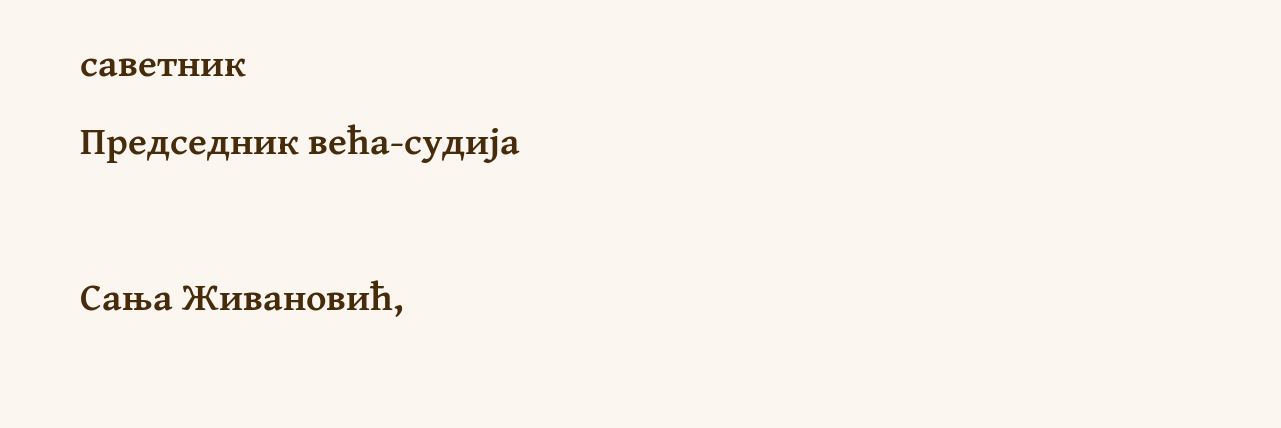саветник                                                                                                                                                                                                                                                                                                                                                                                          Председник већа-судија

Сања Живановић,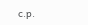с.р.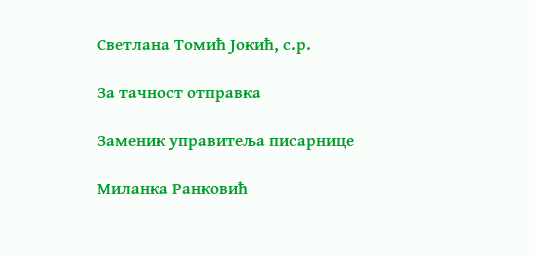Светлана Томић Јокић, с.р.

За тачност отправка

Заменик управитеља писарнице

Миланка Ранковић